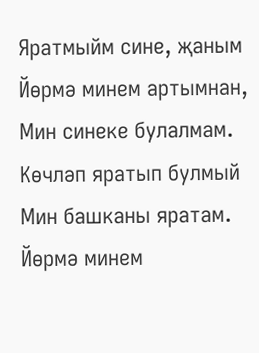Яратмыйм сине, җаным
Йөрмә минем артымнан,
Мин синеке булалмам.
Көчләп яратып булмый
Мин башканы яратам.
Йөрмә минем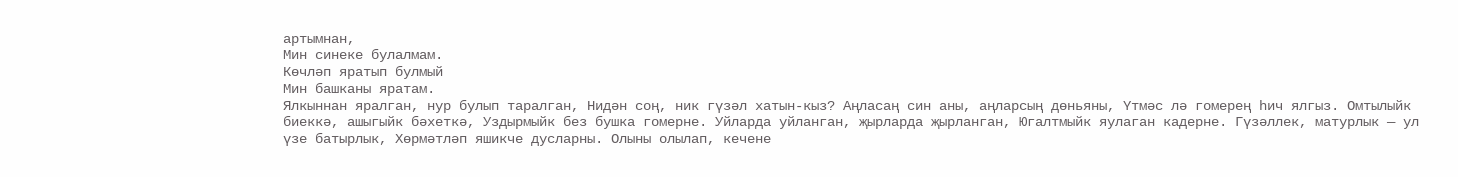артымнан,
Мин синеке булалмам.
Көчләп яратып булмый
Мин башканы яратам.
Ялкыннан яралган, нур булып таралган, Нидән соң, ник гүзәл хатын-кыз? Аңласаң син аны, аңларсың дөньяны, Үтмәс лә гомерең һич ялгыз. Омтылыйк биеккә, ашыгыйк бәхеткә, Уздырмыйк без бушка гомерне. Уйларда уйланган, җырларда җырланган, Югалтмыйк яулаган кадерне. Гүзәллек, матурлык — ул үзе батырлык, Хөрмәтләп яшикче дусларны. Олыны олылап, кечене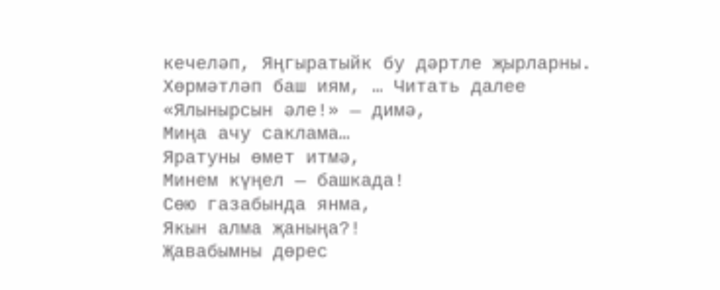кечеләп, Яңгыратыйк бу дәртле җырларны. Хөрмәтләп баш иям, … Читать далее
«Ялынырсын әле!» — димә,
Миңа ачу саклама…
Яратуны өмет итмә,
Минем күңел — башкада!
Сөю газабында янма,
Якын алма җаныңа?!
Җавабымны дөрес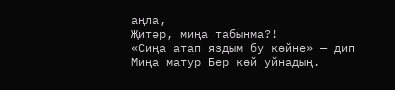аңла,
Җитәр, миңа табынма?!
«Сиңа атап яздым бу көйне» — дип
Миңа матур Бер көй уйнадың.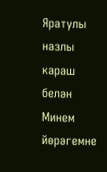Яратулы назлы караш белән
Минем йөрәгемне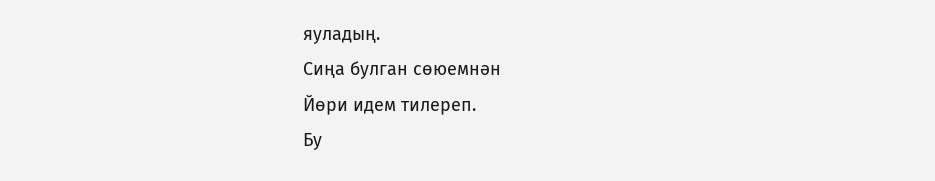яуладың.
Сиңа булган сөюемнән
Йөри идем тилереп.
Бу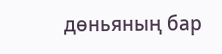дөньяның бар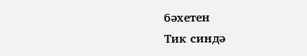бәхетен
Тик синдә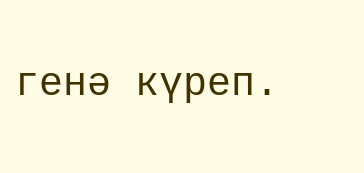генә күреп.